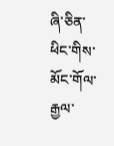ཞི་ཅིན་ཕིང་གིས་མོང་གོལ་རྒྱལ་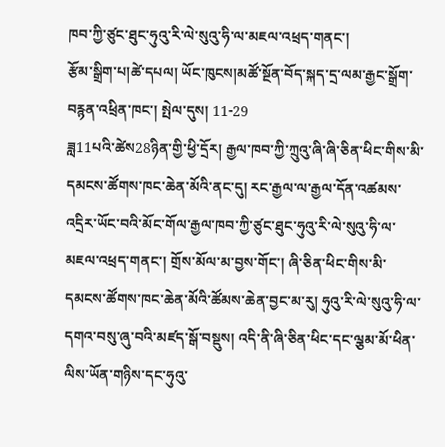ཁབ་ཀྱི་ཙུང་ཐུང་ཧུའུ་རི་ལེ་སུའུ་ཧི་ལ་མཇལ་འཕྲད་གནང་།
རྩོམ་སྒྲིག་པ།ཚེ་དཔལ། ཡོང་ཁུངས།མཚོ་སྔོན་བོད་སྐད་དྲ་ལམ་རྒྱང་སྒྲོག་བརྙན་འཕྲིན་ཁང་། སྤེལ་དུས། 11-29
ཟླ11པའི་ཚེས28ཉིན་གྱི་ཕྱི་དྲོར། རྒྱལ་ཁབ་ཀྱི་ཀྲུའུ་ཞི་ཞི་ཅིན་ཕིང་གིས་མི་དམངས་ཚོགས་ཁང་ཆེན་མོའི་ནང་དུ། རང་རྒྱལ་ལ་རྒྱལ་དོན་འཚམས་འདྲིར་ཡོང་བའི་མོང་གོལ་རྒྱལ་ཁབ་ཀྱི་ཙུང་ཐུང་ཧུའུ་རི་ལེ་སུའུ་ཧི་ལ་མཇལ་འཕྲད་གནང་། གྲོས་མོལ་མ་བྱས་གོང་། ཞི་ཅིན་ཕིང་གིས་མི་དམངས་ཚོགས་ཁང་ཆེན་མོའི་ཚོམས་ཆེན་བྱང་མ་རུ། ཧུའུ་རི་ལེ་སུའུ་ཧི་ལ་དགའ་བསུ་ཞུ་བའི་མཛད་སྒོ་བསྡུས། འདི་ནི་ཞི་ཅིན་ཕིང་དང་ལྕམ་མོ་ཕིན་ལིས་ཡོན་གཉིས་དང་ཧུའུ་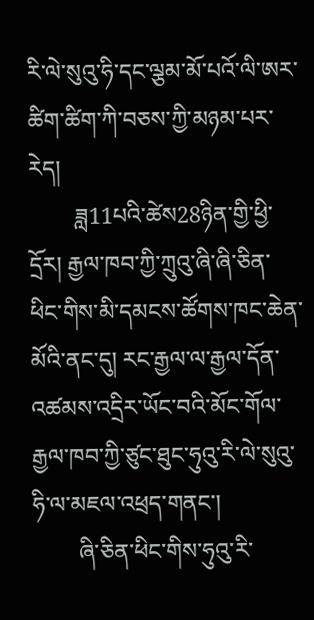རི་ལེ་སུའུ་ཧི་དང་ལྕམ་མོ་པའོ་ལི་ཨར་ཚིག་ཚིག་ཀི་བཅས་ཀྱི་མཉམ་པར་རེད།
        ཟླ11པའི་ཚེས28ཉིན་གྱི་ཕྱི་དྲོར། རྒྱལ་ཁབ་ཀྱི་ཀྲུའུ་ཞི་ཞི་ཅིན་ཕིང་གིས་མི་དམངས་ཚོགས་ཁང་ཆེན་མོའི་ནང་དུ། རང་རྒྱལ་ལ་རྒྱལ་དོན་འཚམས་འདྲིར་ཡོང་བའི་མོང་གོལ་རྒྱལ་ཁབ་ཀྱི་ཙུང་ཐུང་ཧུའུ་རི་ལེ་སུའུ་ཧི་ལ་མཇལ་འཕྲད་གནང་།
        ཞི་ཅིན་ཕིང་གིས་ཧུའུ་རི་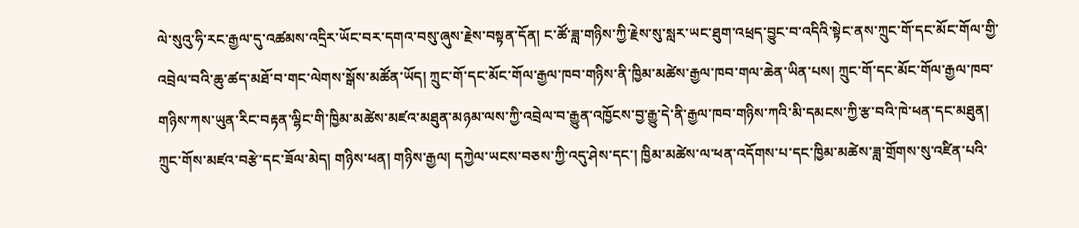ལེ་སུའུ་ཧི་རང་རྒྱལ་དུ་འཚམས་འདྲིར་ཡོང་བར་དགའ་བསུ་ཞུས་རྗེས་བསྟན་དོན། ང་ཚོ་ཟླ་གཉིས་ཀྱི་རྗེས་སུ་སླར་ཡང་ཐུག་འཕྲད་བྱུང་བ་འདིའི་སྟེང་ནས་ཀྲུང་གོ་དང་མོང་གོལ་གྱི་འབྲེལ་བའི་ཆུ་ཚད་མཐོ་བ་གང་ལེགས་སྒོས་མཚོན་ཡོད། ཀྲུང་གོ་དང་མོང་གོལ་རྒྱལ་ཁབ་གཉིས་ནི་ཁྱིམ་མཚེས་རྒྱལ་ཁབ་གལ་ཆེན་ཡིན་པས། ཀྲུང་གོ་དང་མོང་གོལ་རྒྱལ་ཁབ་གཉིས་ཀས་ཡུན་རིང་བརྟན་ལྷིང་གི་ཁྱིམ་མཚེས་མཛའ་མཐུན་མཉམ་ལས་ཀྱི་འབྲེལ་བ་རྒྱུན་འཁྱོངས་བྱ་རྒྱུ་དེ་ནི་རྒྱལ་ཁབ་གཉིས་ཀའི་མི་དམངས་ཀྱི་རྩ་བའི་ཁེ་ཕན་དང་མཐུན། ཀྲུང་གོས་མཛའ་བརྩེ་དང་ཟོལ་མེད། གཉིས་ཕན། གཉིས་རྒྱལ། དཀྱེལ་ཡངས་བཅས་ཀྱི་འདུ་ཤེས་དང་། ཁྱིམ་མཚེས་ལ་ཕན་འདོགས་པ་དང་ཁྱིམ་མཚེས་ཟླ་གྲོགས་སུ་འཛིན་པའི་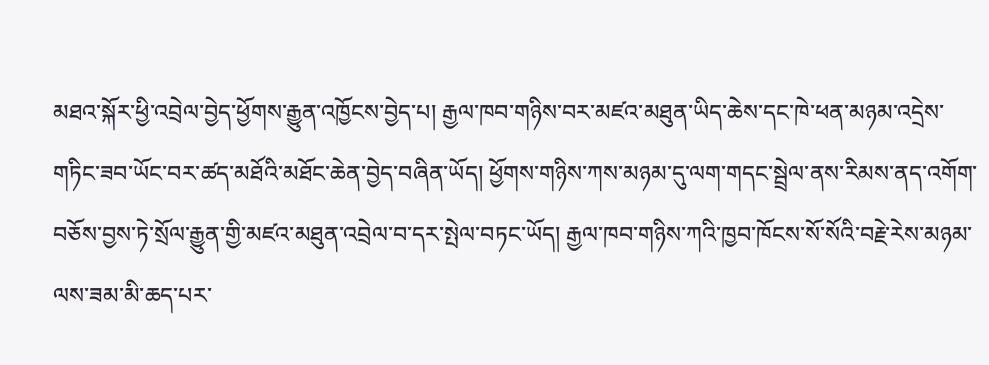མཐའ་སྐོར་ཕྱི་འབྲེལ་བྱེད་ཕྱོགས་རྒྱུན་འཁྱོངས་བྱེད་པ། རྒྱལ་ཁབ་གཉིས་བར་མཛའ་མཐུན་ཡིད་ཆེས་དང་ཁེ་ཕན་མཉམ་འདྲེས་གཏིང་ཟབ་ཡོང་བར་ཚད་མཐོའི་མཐོང་ཆེན་བྱེད་བཞིན་ཡོད། ཕྱོགས་གཉིས་ཀས་མཉམ་དུ་ལག་གདང་སྦྲེལ་ནས་རིམས་ནད་འགོག་བཅོས་བྱས་ཏེ་སྲོལ་རྒྱུན་གྱི་མཛའ་མཐུན་འབྲེལ་བ་དར་སྤེལ་བཏང་ཡོད། རྒྱལ་ཁབ་གཉིས་ཀའི་ཁྱབ་ཁོངས་སོ་སོའི་བརྗེ་རེས་མཉམ་ལས་ཟམ་མི་ཆད་པར་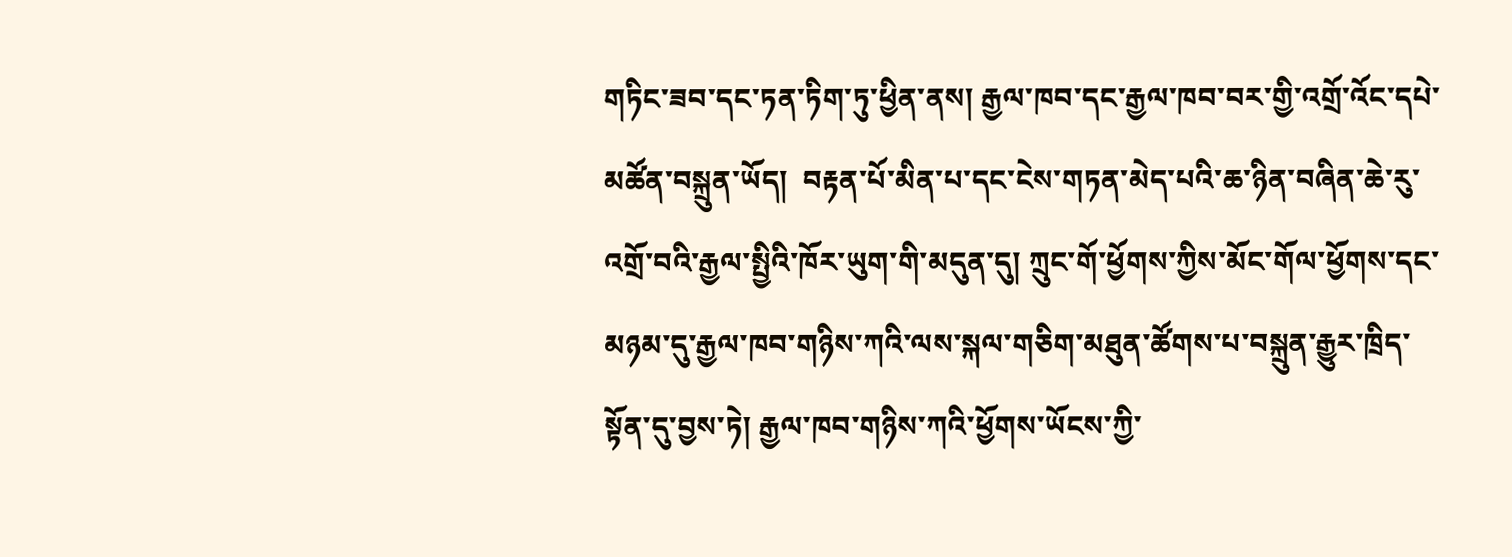གཏིང་ཟབ་དང་ཏན་ཏིག་ཏུ་ཕྱིན་ནས། རྒྱལ་ཁབ་དང་རྒྱལ་ཁབ་བར་གྱི་འགྲོ་འོང་དཔེ་མཚོན་བསྐྲུན་ཡོད།  བརྟན་པོ་མིན་པ་དང་ངེས་གཏན་མེད་པའི་ཆ་ཉིན་བཞིན་ཆེ་རུ་འགྲོ་བའི་རྒྱལ་སྤྱིའི་ཁོར་ཡུག་གི་མདུན་དུ། ཀྲུང་གོ་ཕྱོགས་ཀྱིས་མོང་གོལ་ཕྱོགས་དང་མཉམ་དུ་རྒྱལ་ཁབ་གཉིས་ཀའི་ལས་སྐལ་གཅིག་མཐུན་ཚོགས་པ་བསྐྲུན་རྒྱུར་ཁྲིད་སྟོན་དུ་བྱས་ཏེ། རྒྱལ་ཁབ་གཉིས་ཀའི་ཕྱོགས་ཡོངས་ཀྱི་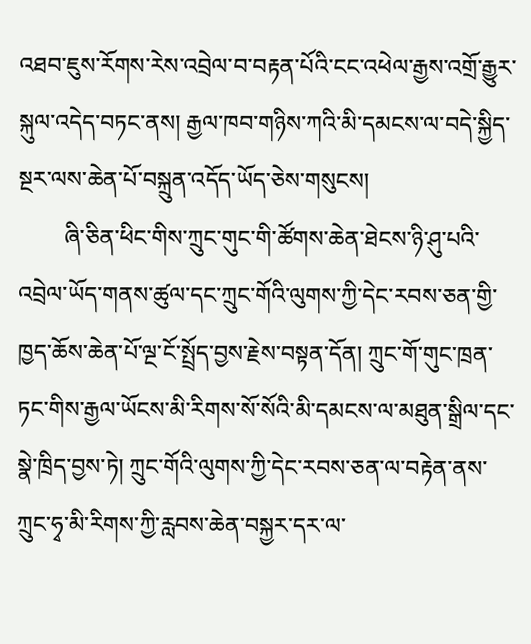འཐབ་ཇུས་རོགས་རེས་འབྲེལ་བ་བརྟན་པོའི་ངང་འཕེལ་རྒྱས་འགྲོ་རྒྱུར་སྐུལ་འདེད་བཏང་ནས། རྒྱལ་ཁབ་གཉིས་ཀའི་མི་དམངས་ལ་བདེ་སྐྱིད་སྔར་ལས་ཆེན་པོ་བསྐྲུན་འདོད་ཡོད་ཅེས་གསུངས།
        ཞི་ཅིན་ཕིང་གིས་ཀྲུང་གུང་གི་ཚོགས་ཆེན་ཐེངས་ཉི་ཤུ་པའི་འབྲེལ་ཡོད་གནས་ཚུལ་དང་ཀྲུང་གོའི་ལུགས་ཀྱི་དེང་རབས་ཅན་གྱི་ཁྱད་ཆོས་ཆེན་པོ་ལྔ་ངོ་སྤྲོད་བྱས་རྗེས་བསྟན་དོན། ཀྲུང་གོ་གུང་ཁྲན་ཏང་གིས་རྒྱལ་ཡོངས་མི་རིགས་སོ་སོའི་མི་དམངས་ལ་མཐུན་སྒྲིལ་དང་སྣེ་ཁྲིད་བྱས་ཏེ། ཀྲུང་གོའི་ལུགས་ཀྱི་དེང་རབས་ཅན་ལ་བརྟེན་ནས་ཀྲུང་ཧྭ་མི་རིགས་ཀྱི་རླབས་ཆེན་བསྐྱར་དར་ལ་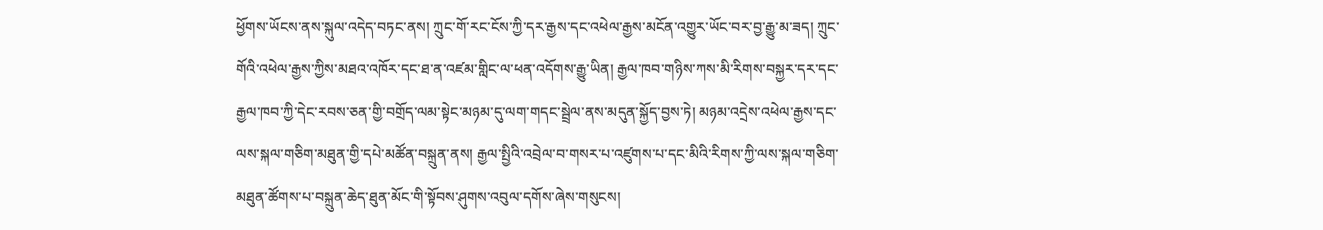ཕྱོགས་ཡོངས་ནས་སྐུལ་འདེད་བཏང་ནས། ཀྲུང་གོ་རང་ངོས་ཀྱི་དར་རྒྱས་དང་འཕེལ་རྒྱས་མངོན་འགྱུར་ཡོང་བར་བྱ་རྒྱུ་མ་ཟད། ཀྲུང་གོའི་འཕེལ་རྒྱས་ཀྱིས་མཐའ་འཁོར་དང་ཐ་ན་འཛམ་གླིང་ལ་ཕན་འདོགས་རྒྱུ་ཡིན། རྒྱལ་ཁབ་གཉིས་ཀས་མི་རིགས་བསྐྱར་དར་དང་རྒྱལ་ཁབ་ཀྱི་དེང་རབས་ཅན་གྱི་བགྲོད་ལམ་སྟེང་མཉམ་དུ་ལག་གདང་སྦྲེལ་ནས་མདུན་སྐྱོད་བྱས་ཏེ། མཉམ་འདྲེས་འཕེལ་རྒྱས་དང་ལས་སྐལ་གཅིག་མཐུན་གྱི་དཔེ་མཚོན་བསྐྲུན་ནས། རྒྱལ་སྤྱིའི་འབྲེལ་བ་གསར་པ་འཛུགས་པ་དང་མིའི་རིགས་ཀྱི་ལས་སྐལ་གཅིག་མཐུན་ཚོགས་པ་བསྐྲུན་ཆེད་ཐུན་མོང་གི་སྟོབས་ཤུགས་འབུལ་དགོས་ཞེས་གསུངས།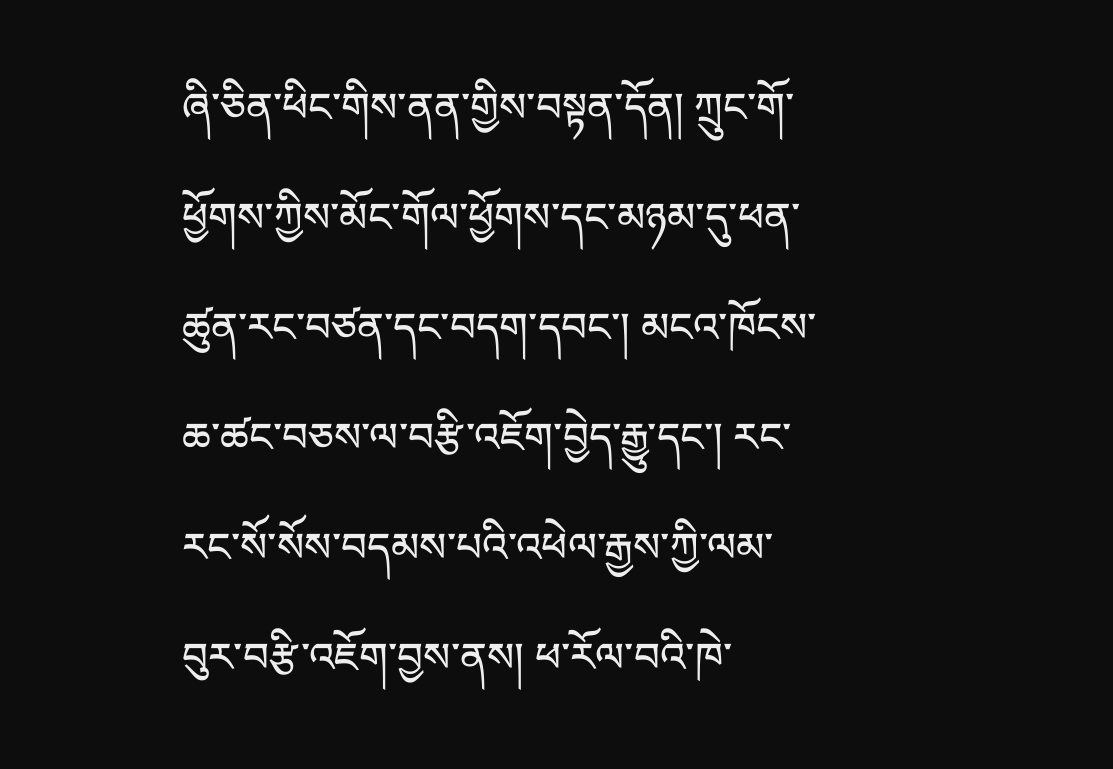ཞི་ཅིན་ཕིང་གིས་ནན་གྱིས་བསྟན་དོན། ཀྲུང་གོ་ཕྱོགས་ཀྱིས་མོང་གོལ་ཕྱོགས་དང་མཉམ་དུ་ཕན་ཚུན་རང་བཙན་དང་བདག་དབང་། མངའ་ཁོངས་ཆ་ཚང་བཅས་ལ་བརྩི་འཇོག་བྱེད་རྒྱུ་དང་། རང་རང་སོ་སོས་བདམས་པའི་འཕེལ་རྒྱས་ཀྱི་ལམ་བུར་བརྩི་འཇོག་བྱས་ནས། ཕ་རོལ་བའི་ཁེ་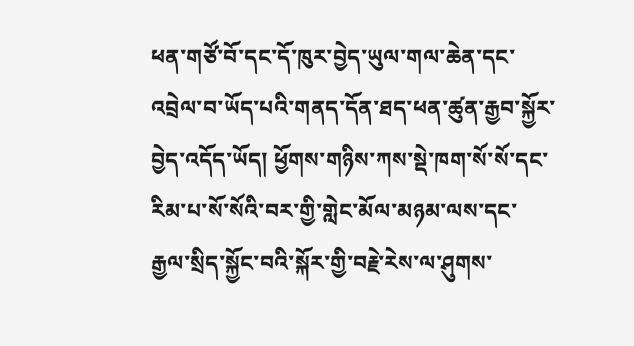ཕན་གཙོ་བོ་དང་དོ་ཁུར་བྱེད་ཡུལ་གལ་ཆེན་དང་འབྲེལ་བ་ཡོད་པའི་གནད་དོན་ཐད་ཕན་ཚུན་རྒྱབ་སྐྱོར་བྱེད་འདོད་ཡོད། ཕྱོགས་གཉིས་ཀས་སྡེ་ཁག་སོ་སོ་དང་རིམ་པ་སོ་སོའི་བར་གྱི་གླེང་མོལ་མཉམ་ལས་དང་རྒྱལ་སྲིད་སྐྱོང་བའི་སྐོར་གྱི་བརྗེ་རེས་ལ་ཤུགས་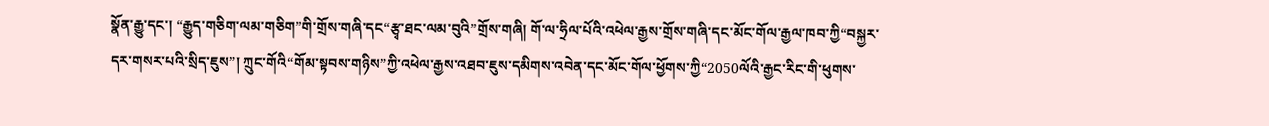སྣོན་རྒྱུ་དང་། “རྒྱུད་གཅིག་ལམ་གཅིག”གི་གྲོས་གཞི་དང“རྩྭ་ཐང་ལམ་བུའི”གྲོས་གཞི། གོ་ལ་ཧྲིལ་པོའི་འཕེལ་རྒྱས་གྲོས་གཞི་དང་མོང་གོལ་རྒྱལ་ཁབ་ཀྱི“བསྐྱར་དར་གསར་པའི་སྲིད་ཇུས”། ཀྲུང་གོའི“གོམ་སྟབས་གཉིས”ཀྱི་འཕེལ་རྒྱས་འཐབ་ཇུས་དམིགས་འབེན་དང་མོང་གོལ་ཕྱོགས་ཀྱི“2050ལོའི་རྒྱང་རིང་གི་ཕུགས་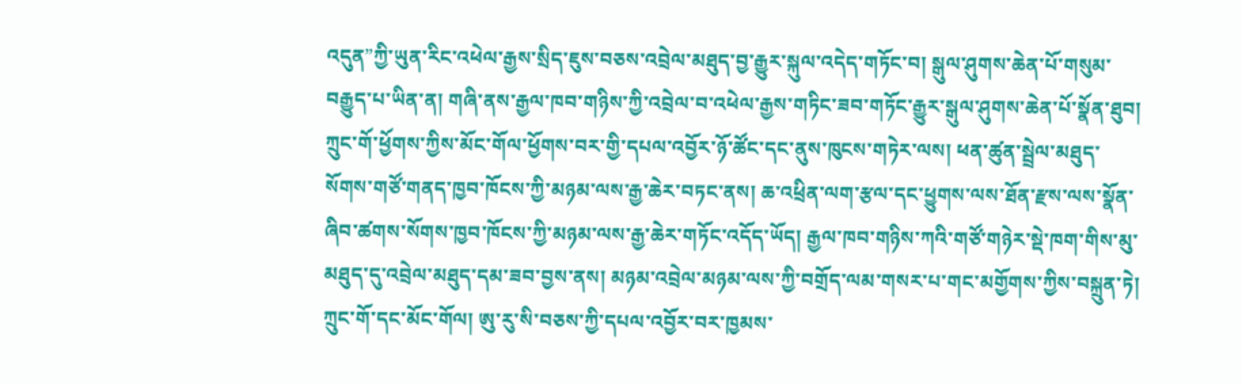འདུན”ཀྱི་ཡུན་རིང་འཕེལ་རྒྱས་སྲིད་ཇུས་བཅས་འབྲེལ་མཐུད་བྱ་རྒྱུར་སྐུལ་འདེད་གཏོང་བ། སྒུལ་ཤུགས་ཆེན་པོ་གསུམ་བརྒྱུད་པ་ཡིན་ན། གཞི་ནས་རྒྱལ་ཁབ་གཉིས་ཀྱི་འབྲེལ་བ་འཕེལ་རྒྱས་གཏིང་ཟབ་གཏོང་རྒྱུར་སྒུལ་ཤུགས་ཆེན་པོ་སྣོན་ཐུབ། ཀྲུང་གོ་ཕྱོགས་ཀྱིས་མོང་གོལ་ཕྱོགས་བར་གྱི་དཔལ་འབྱོར་ཉོ་ཚོང་དང་ནུས་ཁུངས་གཏེར་ལས། ཕན་ཚུན་སྦྲེལ་མཐུད་སོགས་གཙོ་གནད་ཁྱབ་ཁོངས་ཀྱི་མཉམ་ལས་རྒྱ་ཆེར་བཏང་ནས། ཆ་འཕྲིན་ལག་རྩལ་དང་ཕྱུགས་ལས་ཐོན་རྫས་ལས་སྣོན་ཞིབ་ཚགས་སོགས་ཁྱབ་ཁོངས་ཀྱི་མཉམ་ལས་རྒྱ་ཆེར་གཏོང་འདོད་ཡོད། རྒྱལ་ཁབ་གཉིས་ཀའི་གཙོ་གཉེར་སྡེ་ཁག་གིས་མུ་མཐུད་དུ་འབྲེལ་མཐུད་དམ་ཟབ་བྱས་ནས། མཉམ་འབྲེལ་མཉམ་ལས་ཀྱི་བགྲོད་ལམ་གསར་པ་གང་མགྱོགས་ཀྱིས་བསྐྲུན་ཏེ། ཀྲུང་གོ་དང་མོང་གོལ། ཨུ་རུ་སི་བཅས་ཀྱི་དཔལ་འབྱོར་བར་ཁྱམས་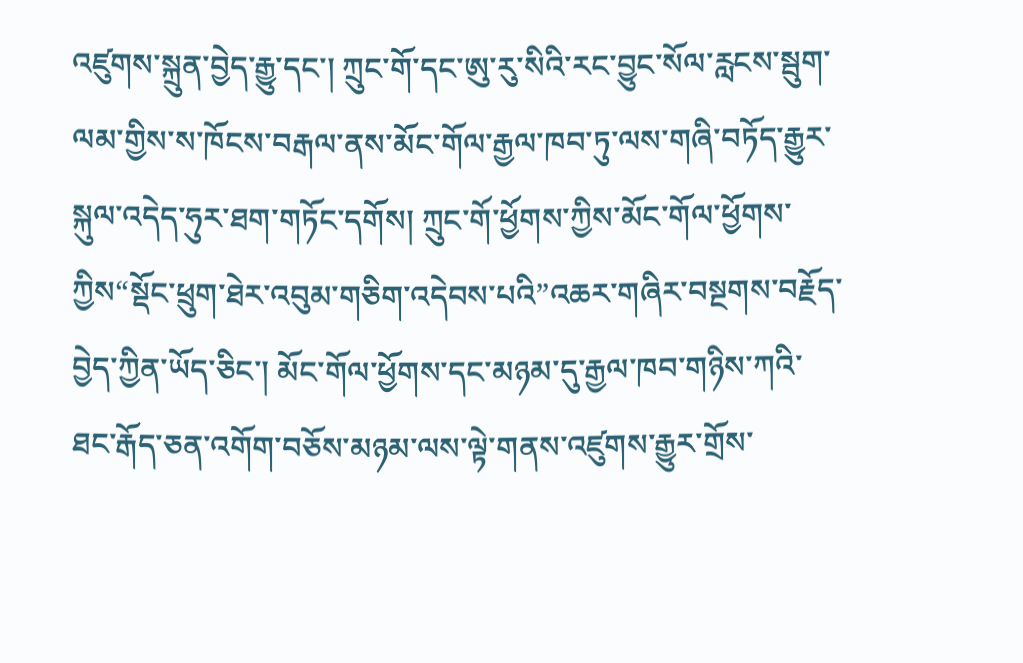འཛུགས་སྐྲུན་བྱེད་རྒྱུ་དང་། ཀྲུང་གོ་དང་ཨུ་རུ་སིའི་རང་བྱུང་སོལ་རླངས་སྦུག་ལམ་གྱིས་ས་ཁོངས་བརྒལ་ནས་མོང་གོལ་རྒྱལ་ཁབ་ཏུ་ལས་གཞི་བཏོད་རྒྱུར་སྐུལ་འདེད་ཧུར་ཐག་གཏོང་དགོས། ཀྲུང་གོ་ཕྱོགས་ཀྱིས་མོང་གོལ་ཕྱོགས་ཀྱིས“སྡོང་ཕྲུག་ཐེར་འབུམ་གཅིག་འདེབས་པའི”འཆར་གཞིར་བསྔགས་བརྗོད་བྱེད་ཀྱིན་ཡོད་ཅིང་། མོང་གོལ་ཕྱོགས་དང་མཉམ་དུ་རྒྱལ་ཁབ་གཉིས་ཀའི་ཐང་རྒོད་ཅན་འགོག་བཅོས་མཉམ་ལས་ལྟེ་གནས་འཛུགས་རྒྱུར་གྲོས་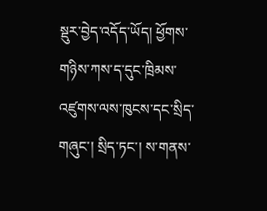སྡུར་བྱེད་འདོད་ཡོད། ཕྱོགས་གཉིས་ཀས་ད་དུང་ཁྲིམས་འཛུགས་ལས་ཁུངས་དང་སྲིད་གཞུང་། སྲིད་ཏང་། ས་གནས་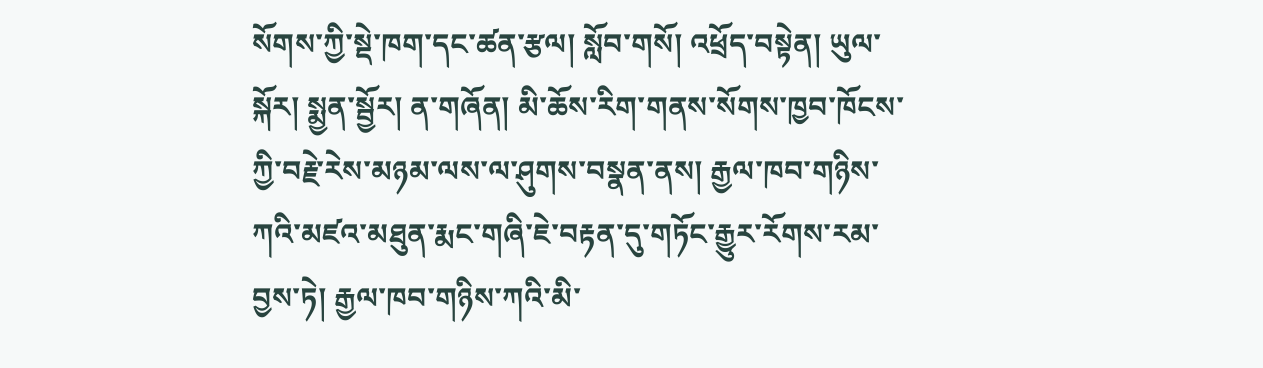སོགས་ཀྱི་སྡེ་ཁག་དང་ཚན་རྩལ། སློབ་གསོ། འཕྲོད་བསྟེན། ཡུལ་སྐོར། སྨྱན་སྦྱོར། ན་གཞོན། མི་ཆོས་རིག་གནས་སོགས་ཁྱབ་ཁོངས་ཀྱི་བརྗེ་རེས་མཉམ་ལས་ལ་ཤུགས་བསྣན་ནས། རྒྱལ་ཁབ་གཉིས་ཀའི་མཛའ་མཐུན་རྨང་གཞི་ཇེ་བརྟན་དུ་གཏོང་རྒྱུར་རོགས་རམ་བྱས་ཏེ། རྒྱལ་ཁབ་གཉིས་ཀའི་མི་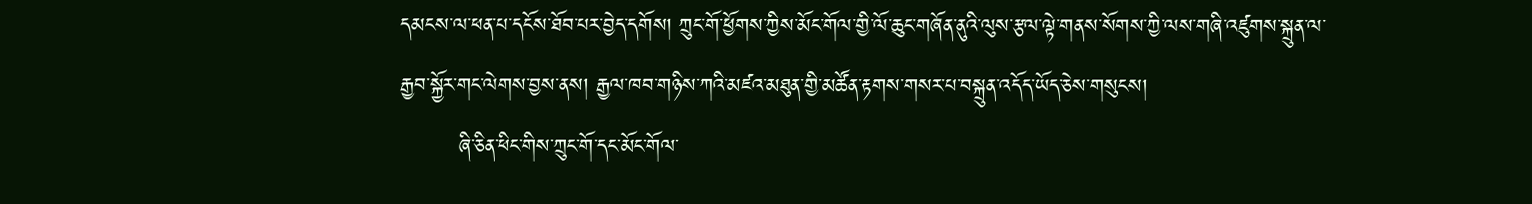དམངས་ལ་ཕན་པ་དངོས་ཐོབ་པར་བྱེད་དགོས། ཀྲུང་གོ་ཕྱོགས་ཀྱིས་མོང་གོལ་གྱི་ལོ་ཆུང་གཞོན་ནུའི་ལུས་རྩལ་ལྟེ་གནས་སོགས་ཀྱི་ལས་གཞི་འཛུགས་སྐྲུན་ལ་རྒྱབ་སྐྱོར་གང་ལེགས་བྱས་ནས། རྒྱལ་ཁབ་གཉིས་ཀའི་མཛའ་མཐུན་གྱི་མཚོན་རྟགས་གསར་པ་བསྐྲུན་འདོད་ཡོད་ཅེས་གསུངས།
        ཞི་ཅིན་ཕིང་གིས་ཀྲུང་གོ་དང་མོང་གོལ་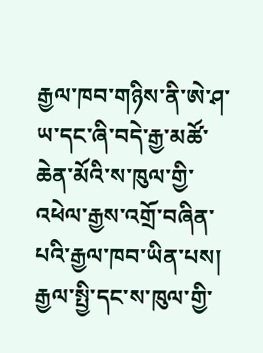རྒྱལ་ཁབ་གཉིས་ནི་ཨེ་ཤ་ཡ་དང་ཞི་བདེ་རྒྱ་མཚོ་ཆེན་མོའི་ས་ཁུལ་གྱི་འཕེལ་རྒྱས་འགྲོ་བཞིན་པའི་རྒྱལ་ཁབ་ཡིན་པས། རྒྱལ་སྤྱི་དང་ས་ཁུལ་གྱི་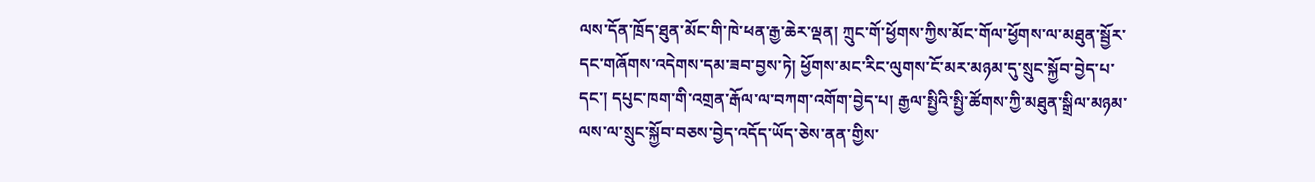ལས་དོན་ཁྲོད་ཐུན་མོང་གི་ཁེ་ཕན་རྒྱ་ཆེར་ལྡན། ཀྲུང་གོ་ཕྱོགས་ཀྱིས་མོང་གོལ་ཕྱོགས་ལ་མཐུན་སྦྱོར་དང་གཞོགས་འདེགས་དམ་ཟབ་བྱས་ཏེ། ཕྱོགས་མང་རིང་ལུགས་ངོ་མར་མཉམ་དུ་སྲུང་སྐྱོབ་བྱེད་པ་དང་། དཔུང་ཁག་གི་འགྲན་རྒོལ་ལ་བཀག་འགོག་བྱེད་པ། རྒྱལ་སྤྱིའི་སྤྱི་ཚོགས་ཀྱི་མཐུན་སྒྲིལ་མཉམ་ལས་ལ་སྲུང་སྐྱོབ་བཅས་བྱེད་འདོད་ཡོད་ཅེས་ནན་གྱིས་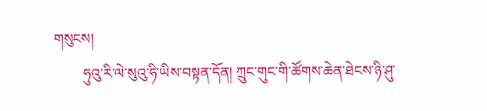གསུངས།
        ཧུའུ་རི་ལེ་སུའུ་ཧི་ཡིས་བསྟན་དོན། ཀྲུང་གུང་གི་ཚོགས་ཆེན་ཐེངས་ཉི་ཤུ་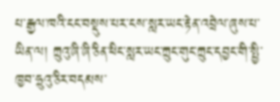པ་རྒྱལ་ཁའི་ངང་བསྡུས་པར་ངས་སླར་ཡང་རྟེན་འབྲེལ་ཞུས་པ་ཡིན་ལ། ཀྲུའུ་ཞི་ཞི་ཅིན་ཕིང་སླར་ཡང་ཀྲུང་གུང་ཀྲུང་དབྱང་གི་སྤྱི་ཁྱབ་ཧྲུའུ་ཅིར་བདམས་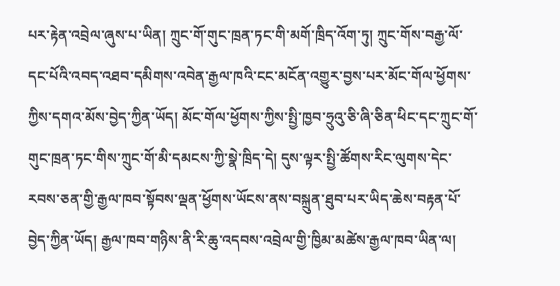པར་རྟེན་འབྲེལ་ཞུས་པ་ཡིན། ཀྲུང་གོ་གུང་ཁྲན་ཏང་གི་མགོ་ཁྲིད་འོག་ཏུ། ཀྲུང་གོས་བརྒྱ་ལོ་དང་པོའི་འབད་འཐབ་དམིགས་འབེན་རྒྱལ་ཁའི་ངང་མངོན་འགྱུར་བྱས་པར་མོང་གོལ་ཕྱོགས་ཀྱིས་དགའ་མོས་བྱེད་ཀྱིན་ཡོད། མོང་གོལ་ཕྱོགས་ཀྱིས་སྤྱི་ཁྱབ་ཧྲུའུ་ཅི་ཞི་ཅིན་ཕིང་དང་ཀྲུང་གོ་གུང་ཁྲན་ཏང་གིས་ཀྲུང་གོ་མི་དམངས་ཀྱི་སྣེ་ཁྲིད་དེ། དུས་ལྟར་སྤྱི་ཚོགས་རིང་ལུགས་དེང་རབས་ཅན་གྱི་རྒྱལ་ཁབ་སྟོབས་ལྡན་ཕྱོགས་ཡོངས་ནས་བསྐྲུན་ཐུབ་པར་ཡིད་ཆེས་བརྟན་པོ་བྱེད་ཀྱིན་ཡོད། རྒྱལ་ཁབ་གཉིས་ནི་རི་ཆུ་འདབས་འབྲེལ་གྱི་ཁྱིམ་མཚེས་རྒྱལ་ཁབ་ཡིན་ལ།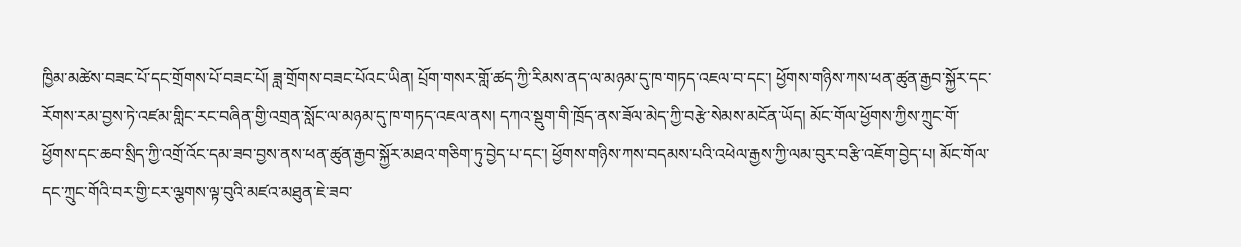ཁྱིམ་མཚེས་བཟང་པོ་དང་གྲོགས་པོ་བཟང་པོ། ཟླ་གྲོགས་བཟང་པོའང་ཡིན། པྲོག་གསར་གློ་ཚད་ཀྱི་རིམས་ནད་ལ་མཉམ་དུ་ཁ་གཏད་འཇལ་བ་དང་། ཕྱོགས་གཉིས་ཀས་ཕན་ཚུན་རྒྱབ་སྐྱོར་དང་རོགས་རམ་བྱས་ཏེ་འཛམ་གླིང་རང་བཞིན་གྱི་འགྲན་སློང་ལ་མཉམ་དུ་ཁ་གཏད་འཇལ་ནས། དཀའ་སྡུག་གི་ཁྲོད་ནས་ཟོལ་མེད་ཀྱི་བརྩེ་སེམས་མངོན་ཡོད། མོང་གོལ་ཕྱོགས་ཀྱིས་ཀྲུང་གོ་ཕྱོགས་དང་ཆབ་སྲིད་ཀྱི་འགྲོ་འོང་དམ་ཟབ་བྱས་ནས་ཕན་ཚུན་རྒྱབ་སྐྱོར་མཐའ་གཅིག་ཏུ་བྱེད་པ་དང་། ཕྱོགས་གཉིས་ཀས་བདམས་པའི་འཕེལ་རྒྱས་ཀྱི་ལམ་བུར་བརྩི་འཇོག་བྱེད་པ། མོང་གོལ་དང་ཀྲུང་གོའི་བར་གྱི་ངར་ལྕགས་ལྟ་བུའི་མཛའ་མཐུན་ཇེ་ཟབ་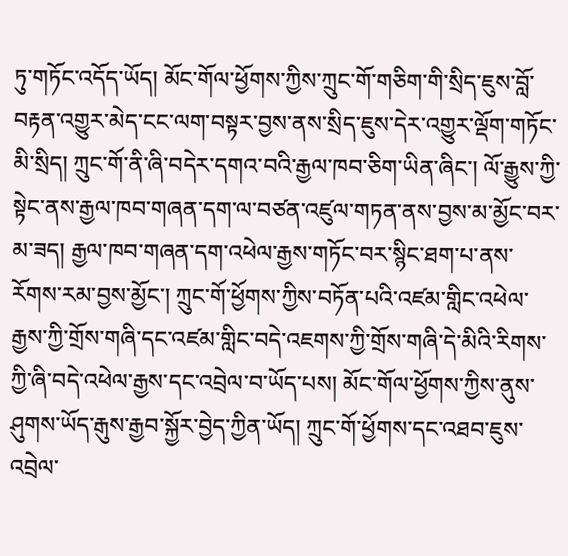ཏུ་གཏོང་འདོད་ཡོད། མོང་གོལ་ཕྱོགས་ཀྱིས་ཀྲུང་གོ་གཅིག་གི་སྲིད་ཇུས་བློ་བརྟན་འགྱུར་མེད་ངང་ལག་བསྟར་བྱས་ནས་སྲིད་ཇུས་དེར་འགྱུར་ལྡོག་གཏོང་མི་སྲིད། ཀྲུང་གོ་ནི་ཞི་བདེར་དགའ་བའི་རྒྱལ་ཁབ་ཅིག་ཡིན་ཞིང་། ལོ་རྒྱུས་ཀྱི་སྟེང་ནས་རྒྱལ་ཁབ་གཞན་དག་ལ་བཙན་འཛུལ་གཏན་ནས་བྱས་མ་མྱོང་བར་མ་ཟད། རྒྱལ་ཁབ་གཞན་དག་འཕེལ་རྒྱས་གཏོང་བར་སྙིང་ཐག་པ་ནས་རོགས་རམ་བྱས་མྱོང་། ཀྲུང་གོ་ཕྱོགས་ཀྱིས་བཏོན་པའི་འཛམ་གླིང་འཕེལ་རྒྱས་ཀྱི་གྲོས་གཞི་དང་འཛམ་གླིང་བདེ་འཇགས་ཀྱི་གྲོས་གཞི་དེ་མིའི་རིགས་ཀྱི་ཞི་བདེ་འཕེལ་རྒྱས་དང་འབྲེལ་བ་ཡོད་པས། མོང་གོལ་ཕྱོགས་ཀྱིས་ནུས་ཤུགས་ཡོད་རྒུས་རྒྱབ་སྐྱོར་བྱེད་ཀྱིན་ཡོད། ཀྲུང་གོ་ཕྱོགས་དང་འཐབ་ཇུས་འབྲེལ་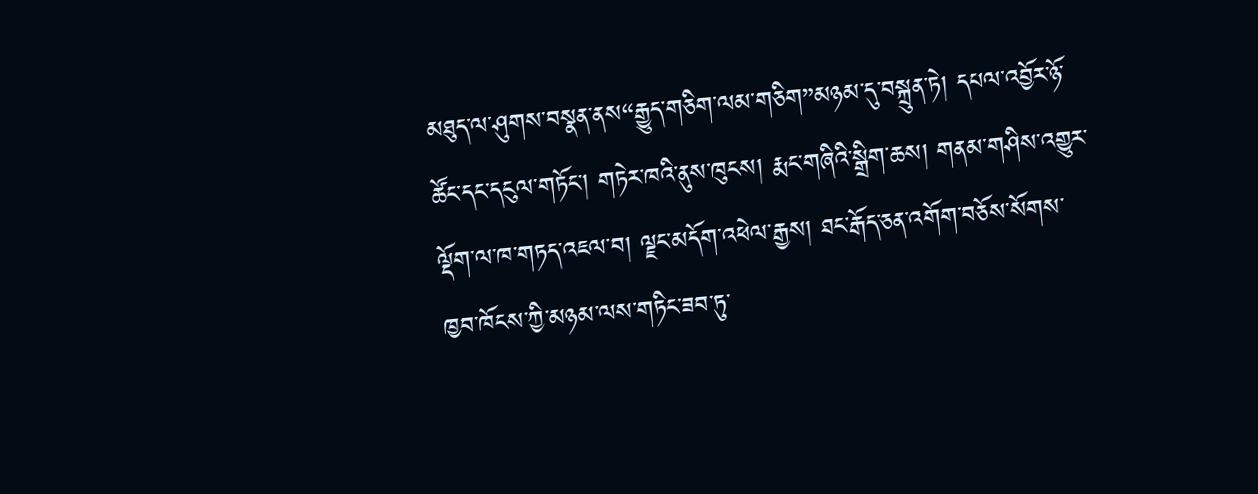མཐུད་ལ་ཤུགས་བསྣན་ནས“རྒྱུད་གཅིག་ལམ་གཅིག”མཉམ་དུ་བསྐྲུན་ཏེ། དཔལ་འབྱོར་ཉོ་ཚོང་དང་དངུལ་གཏོང་། གཏེར་ཁའི་ནུས་ཁུངས། རྨང་གཞིའི་སྒྲིག་ཆས། གནམ་གཤིས་འགྱུར་ལྡོག་ལ་ཁ་གཏད་འཇལ་བ། ལྗང་མདོག་འཕེལ་རྒྱས། ཐང་རྒོད་ཅན་འགོག་བཅོས་སོགས་ཁྱབ་ཁོངས་ཀྱི་མཉམ་ལས་གཏིང་ཟབ་ཏུ་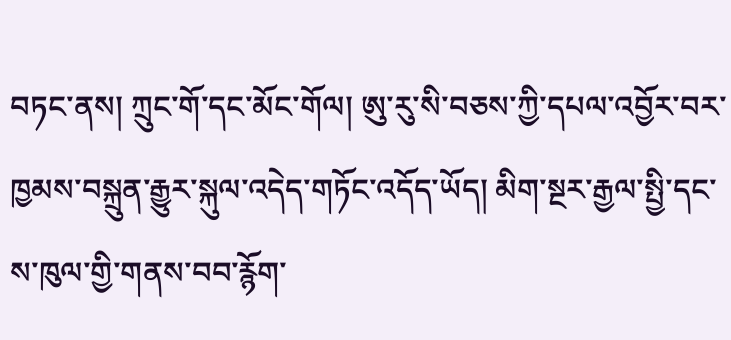བཏང་ནས། ཀྲུང་གོ་དང་མོང་གོལ། ཨུ་རུ་སི་བཅས་ཀྱི་དཔལ་འབྱོར་བར་ཁྱམས་བསྐྲུན་རྒྱུར་སྐུལ་འདེད་གཏོང་འདོད་ཡོད། མིག་སྔར་རྒྱལ་སྤྱི་དང་ས་ཁུལ་གྱི་གནས་བབ་རྙོག་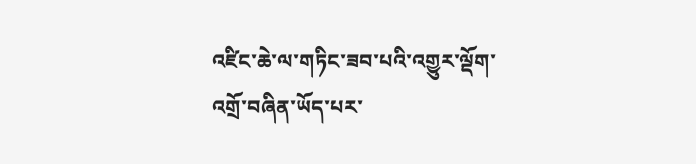འཛིང་ཆེ་ལ་གཏིང་ཟབ་པའི་འགྱུར་ལྡོག་འགྲོ་བཞིན་ཡོད་པར་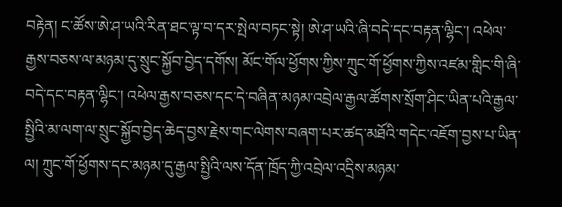བརྟེན། ང་ཚོས་ཨེ་ཤ་ཡའི་རིན་ཐང་ལྟ་བ་དར་སྤེལ་བཏང་སྟེ། ཨེ་ཤ་ཡའི་ཞི་བདེ་དང་བརྟན་ལྷིང་། འཕེལ་རྒྱས་བཅས་ལ་མཉམ་དུ་སྲུང་སྐྱོབ་བྱེད་དགོས། མོང་གོལ་ཕྱོགས་ཀྱིས་ཀྲུང་གོ་ཕྱོགས་ཀྱིས་འཛམ་གླིང་གི་ཞི་བདེ་དང་བརྟན་ལྷིང་། འཕེལ་རྒྱས་བཅས་དང་དེ་བཞིན་མཉམ་འབྲེལ་རྒྱལ་ཚོགས་སྲོག་ཤིང་ཡིན་པའི་རྒྱལ་སྤྱིའི་མ་ལག་ལ་སྲུང་སྐྱོབ་བྱེད་ཆེད་བྱས་རྗེས་གང་ལེགས་བཞག་པར་ཚད་མཐོའི་གདེང་འཇོག་བྱས་པ་ཡིན་ལ། ཀྲུང་གོ་ཕྱོགས་དང་མཉམ་དུ་རྒྱལ་སྤྱིའི་ལས་དོན་ཁྲོད་ཀྱི་འབྲེལ་འདྲིས་མཉམ་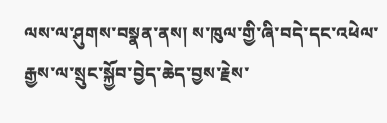ལས་ལ་ཤུགས་བསྣན་ནས། ས་ཁུལ་གྱི་ཞི་བདེ་དང་འཕེལ་རྒྱས་ལ་སྲུང་སྐྱོབ་བྱེད་ཆེད་བྱས་རྗེས་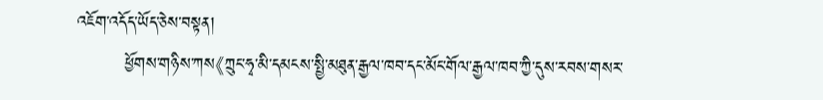འཇོག་འདོད་ཡོད་ཅེས་བསྟན།
        ཕྱོགས་གཉིས་ཀས《ཀྲུང་ཧྭ་མི་དམངས་སྤྱི་མཐུན་རྒྱལ་ཁབ་དང་མོང་གོལ་རྒྱལ་ཁབ་ཀྱི་དུས་རབས་གསར་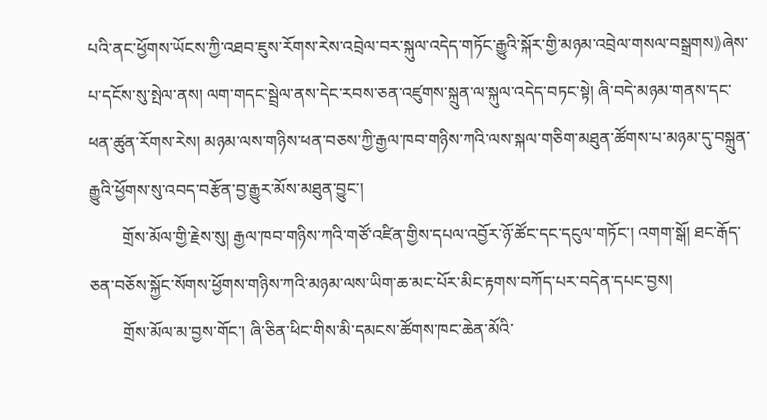པའི་ནང་ཕྱོགས་ཡོངས་ཀྱི་འཐབ་ཇུས་རོགས་རེས་འབྲེལ་བར་སྐུལ་འདེད་གཏོང་རྒྱུའི་སྐོར་གྱི་མཉམ་འབྲེལ་གསལ་བསྒྲགས》ཞེས་པ་དངོས་སུ་སྤེལ་ནས། ལག་གདང་སྦྲེལ་ནས་དེང་རབས་ཅན་འཛུགས་སྐྲུན་ལ་སྐུལ་འདེད་བཏང་སྟེ། ཞི་བདེ་མཉམ་གནས་དང་ཕན་ཚུན་རོགས་རེས། མཉམ་ལས་གཉིས་ཕན་བཅས་ཀྱི་རྒྱལ་ཁབ་གཉིས་ཀའི་ལས་སྐལ་གཅིག་མཐུན་ཚོགས་པ་མཉམ་དུ་བསྐྲུན་རྒྱུའི་ཕྱོགས་སུ་འབད་བརྩོན་བྱ་རྒྱུར་མོས་མཐུན་བྱུང་།
        གྲོས་མོལ་གྱི་རྗེས་སུ། རྒྱལ་ཁབ་གཉིས་ཀའི་གཙོ་འཛིན་གྱིས་དཔལ་འབྱོར་ཉོ་ཚོང་དང་དངུལ་གཏོང་། འགག་སྒོ། ཐང་རྒོད་ཅན་བཅོས་སྐྱོང་སོགས་ཕྱོགས་གཉིས་ཀའི་མཉམ་ལས་ཡིག་ཆ་མང་པོར་མིང་རྟགས་བཀོད་པར་བདེན་དཔང་བྱས།
        གྲོས་མོལ་མ་བྱས་གོང་། ཞི་ཅིན་ཕིང་གིས་མི་དམངས་ཚོགས་ཁང་ཆེན་མོའི་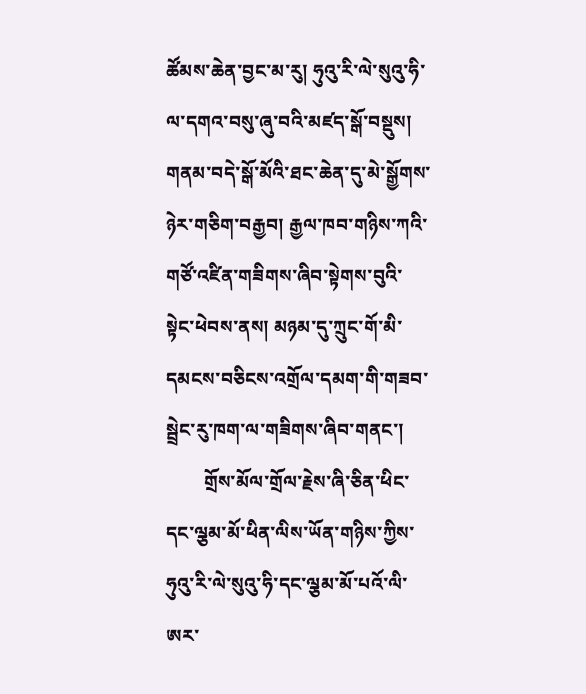ཚོམས་ཆེན་བྱང་མ་རུ། ཧུའུ་རི་ལེ་སུའུ་ཧི་ལ་དགའ་བསུ་ཞུ་བའི་མཛད་སྒོ་བསྡུས། གནམ་བདེ་སྒོ་མོའི་ཐང་ཆེན་དུ་མེ་སྒྱོགས་ཉེར་གཅིག་བརྒྱབ། རྒྱལ་ཁབ་གཉིས་ཀའི་གཙོ་འཛིན་གཟིགས་ཞིབ་སྟེགས་བུའི་སྟེང་ཕེབས་ནས། མཉམ་དུ་ཀྲུང་གོ་མི་དམངས་བཅིངས་འགྲོལ་དམག་གི་གཟབ་སྦྲེང་རུ་ཁག་ལ་གཟིགས་ཞིབ་གནང་།
        གྲོས་མོལ་གྲོལ་རྗེས་ཞི་ཅིན་ཕིང་དང་ལྕམ་མོ་ཕིན་ལིས་ཡོན་གཉིས་ཀྱིས་ཧུའུ་རི་ལེ་སུའུ་ཧི་དང་ལྕམ་མོ་པའོ་ལི་ཨར་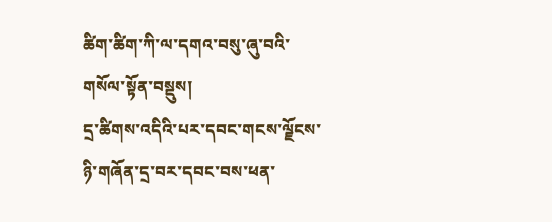ཚིག་ཚིག་ཀི་ལ་དགའ་བསུ་ཞུ་བའི་གསོལ་སྟོན་བསྡུས།
དྲ་ཚིགས་འདིའི་པར་དབང་གངས་ལྗོངས་ཉི་གཞོན་དྲ་བར་དབང་བས་ཕན་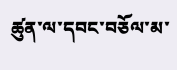ཚུན་ལ་དབང་བཅོལ་མ་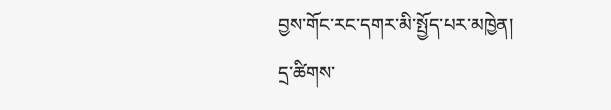བྱས་གོང་རང་དགར་མི་སྤྱོད་པར་མཁྱེན།
དྲ་ཚིགས་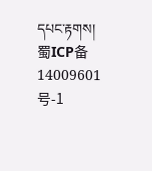དཔང་རྟགས། 蜀ICP备14009601号-1